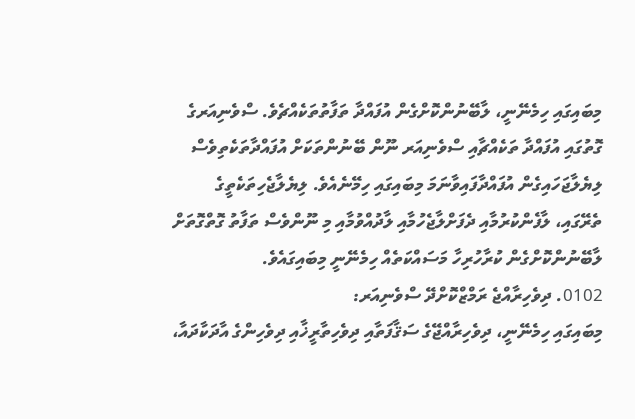މިބައިގައި ހިމެނޭނީ، ލާބޭނުންކޮށްގެން އުފައްދާ ތަފާތުތަކެއްޗެވެ. ސްވެނިއަރގެ ގޮތުގައި އުފައްދާ ތަކެއްޗާއި ސްވެނިއަރ ނޫން ބޭނުންތަކަށް އުފައްދާތަކެތިވެސް ލިޔެލާޖަހައިގެން އުފައްދާފައިވާނަމަ މިބައިގައި ހިމޭނެއެވެ. ލިޔެލާޖެހިތަކެތީގެ ތެރޭގައި، ލާފެންކުރުމާއި ދެފަށްލާޖެހުމާއި ލާދުއްވުމާއި މި ނޫންވެސް ތަފާތު ގޮތްގޮތަށް ލާބޭނުންކޮށްގެން ކުރާހުރިހާ މަސައްކަތެއް ހިމެނޭނީ މިބައިގައެވެ.
0102. ދިވެހިރާއްޖެ ރަމްޒްކޮށްދޭ ސްވެނިއަރ:
މިބައިގައި ހިމެނޭނީ، ދިވެހިރާއްޖޭގެ ސަޤާފަތާއި ދިވެހިތާރީޚާއި ދިވެހިންގެ އާދަކާދައާ،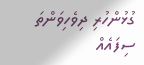ގުޅުންހުރި ދިވެހިވަންތަ  ސިފައެއް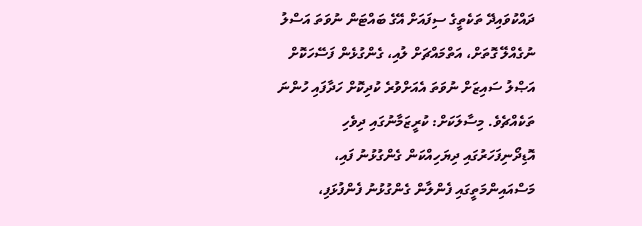ދައްކުވައިދޭ ތަކެތީގެ ސިފައަށް އޭގެ ބައްޓަން ނުވަތަ އަސްލު ނުގެއްލޭ ގޮތަށް، އަތްމައްޗަށް ލުއި، ގެންގުޅެން ފަސޭހަކޮށް އަޞްލު ސައިޒަށް ނުވަތަ އެއަށްވުރެ ކުދިކޮށް ހަދާފައި ހުންނަ ތަކެއްޗެވެ. މިސާލަކަށް: ކުރީޒަމާނުގައި ދިވެހި އޮޑިދޯނިފަހަރުގައި ދިޔަހިއްކަން ގެންގުޅުނު ފައި، މަސްއައިންމަތީގައި ފެންލާން ގެންގުޅުނު ފެންފުޅަފި،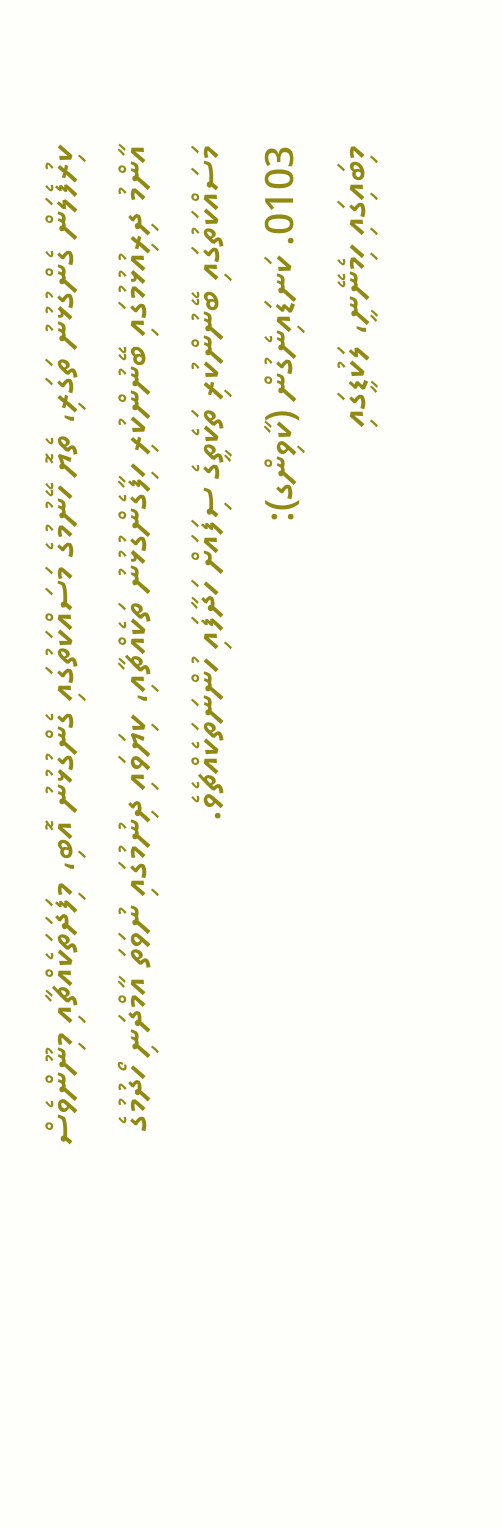ކިރުފެލަން ގެންގުޅުނު ތަގަރި، ތެޔޮ ހޭނުމުގެ މަސައްކަތުގައި ގެންގުޅުނު އޮބި، މިފަދަތަކެއްޗާއި މިނޫންވެސް އާންމު ދިރިއުޅުމުގައި ބޭނުންކުރި ހިފާގެންގުޅުނު ތަކެއްޗާއި، ކިޔަވައި ދިނުމުގައި ނުވަތަ އާމްދަނި ހޯދުމުގެ މަސައްކަތުގައި ބޭނުންކުރި ތަކެތީގެ ސިފައަށް ހަދާފައި ހުންނަތަކެއްޗެވެ.
0103. ކަނޑައިނެގުން (ކާވިންގ):
މިބައިގައި ހިމެނޭނީ، ލަކުޑީގައި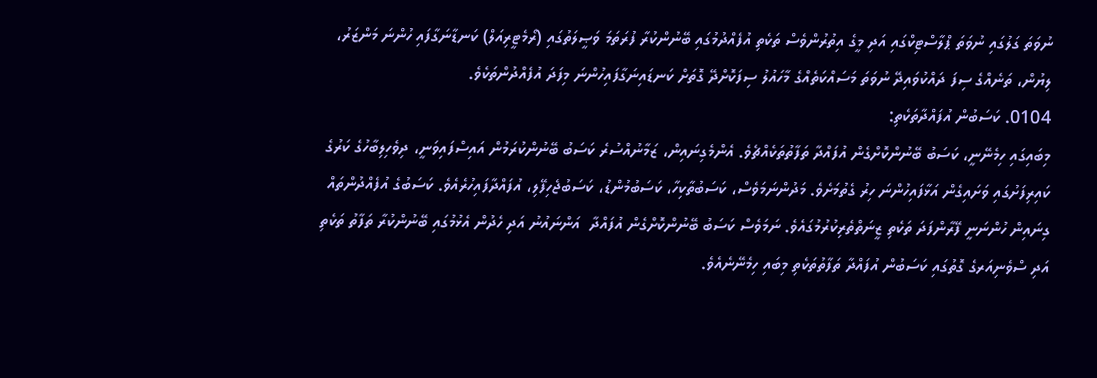ނުވަތަ ގަލުގައި ނުވަތަ ޕްލާސްޓިކްގައި އަދި މީގެ އިތުރުންވެސް ތަކެތި އުފެއްދުމުގައި ބޭނުންކުރާ ފުރަތަމަ ވަޞީލަތުގައި (ރޯމެޓީރިއަލް) ކަނޑާނަގާފައި ހުންނަ މަންޒަރު، ލިޔުން، ތަނެއްގެ ސިފަ ދައްކުވައިދޭ ނުވަތަ މަސައްކަތެއްގެ މާހައުލު ސިފަކޮށްދޭ ގޮތަށް ކަނޑައިނަގާފައިހުންނަ މިފަދަ އުފެއްދުންތަކެވެ.
0104. ކަސަބުން އުފައްދާތަކެތި:
މިބައިގައި ހިމެނޭނީ، ކަސަބު ބޭނުންކޮށްގެން އުފައްދާ ތަފާތުތަކެއްޗެވެ. އެންމެގިނައިން، ޒަމާނުއްސުރެ ކަސަބު ބޭނުންކުރަމުން އައިސްފައިވަނީ، ދިވެހިލިބާހުގެ ކަރުގެ ކައިރިފަށުގައި ވަށައިގެން އަޅާފައިހުންނަ ހިރު ގެތުމަށެވެ. މަދުންނަމަވެސް، ކަސަބުތާކިހާ، ކަސަބުމުންޑު، ކަސަބުޖެހިފޭލި، އުފައްދާފައިހުރެއެވެ. ކަސަބުގެ އުފެއްދުންތައް ގިނައިން ހުންނަނީ ފޭރާންފަދަ ތަކެތި ޒީނަތްތެރިކުރުމުގައެވެ. ނަމަވެސް ކަސަބު ބޭނުންކޮށްގެން އުފައްދާ  އަންނައުނު އަދި ހެދުން އެޅުމުގައި ބޭނުންކުރާ ތަފާތު ތަކެތި އަދި ސްވެނިއަރގެ ގޮތުގައި ކަސަބުން އުފައްދާ ތަފާތުތަކެތި މިބައި ހިމެނޭނެއެވެ.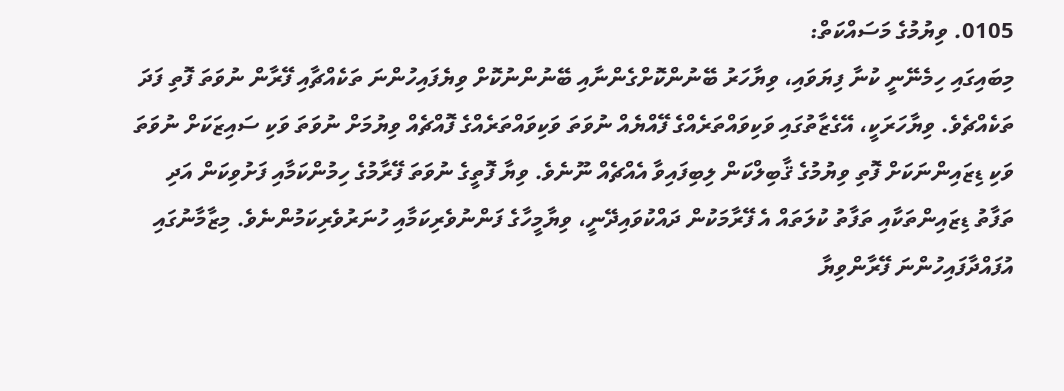0105. ވިޔުމުގެ މަސައްކަތް:
މިބައިގައި ހިމެނޭނީ ކުނާ ފިޔަވައި، ވިޔާހަރު ބޭނުންކޮށްގެންނާއި ބޭނުންނުކޮށް ވިޔެފައިހުންނަ ތަކެއްޗާއި ފޭރާން ނުވަތަ ފޮތި ފަދަ ތަކެއްޗެވެ. ވިޔާހަރަކީ، އޭގެޒާތުގައި ވަކިވައްތަރެއްގެ ފޭއްޔެއް ނުވަތަ ވަކިވައްތަރެއްގެ ފޮއްޗެއް ވިޔުމަށް ނުވަތަ ވަކި ސައިޒަކަށް ނުވަތަ ވަކި ޑިޒައިންނަކަށް ފޮތި ވިޔުމުގެ ޤާބިލްކަން ލިބިފައިވާ އެއްޗެއް ނޫނެވެ. ވިޔާ ފޮތީގެ ނުވަތަ ފޭރާމުގެ ހިމުންކަމާއި ފަށުވިކަން އަދި ތަފާތު ޑިޒައިންތަކާއި ތަފާތު ކުލަތައް އެ ފޭރާމަކުން ދައްކުވައިދޭނީ، ވިޔާމީހާގެ ފަންނުވެރިކަމާއި ހުނަރުވެރިކަމުންނެވެ. މިޒާމާނުގައި އުފައްދާފައިހުންނަ ފޭރާންވިޔާ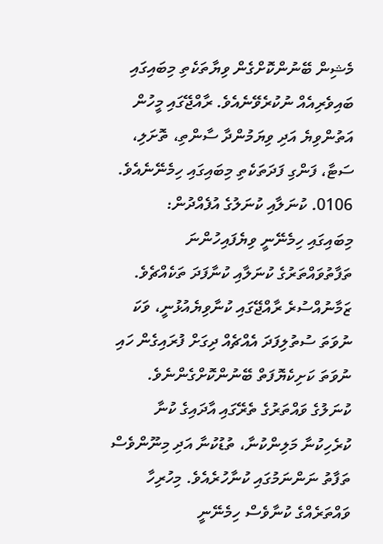މެޝިން ބޭނުންކޮށްގެން ވިޔާތަކެތި މިބައިގައި ބައިވެރިއެއް ނުކުރެވޭނެއެވެ. ރާއްޖޭގައި މީހުން އަތުންވިޔެ އަދި ވިޔަމުންދާ ސާންތި، ތޮށަލި، ސަޓާ، ފަންގި ފަދަތަކެތި މިބައިގައި ހިމެނޭނެއެވެ.
0106. ކުނަލާއި ކުނަލުގެ އުފެއްދުން:
މިބައިގައި ހިމެނޭނީ ވިޔެފައިހުންނަ ތަފާތުވައްތަރުގެ ކުނަލާއި ކުނާފަދަ ތަކެއްޗެވެ. ޒަމާނުއްސުރެ ރާއްޖޭގައި ކުނާވިޔެއުޅުނީ، ވަކަ ނުވަތަ ސުތުލިފަދަ އެއްޗެއް ދިގަށް ފުރައިގެން ހައި ނުވަތަ ކަށިކެޔޮފަތް ބޭނުންކޮށްގެންނެވެ. ކުނަލުގެ ވައްތަރުގެ ތެރޭގައި އާދައިގެ ކުނާ ކުރެހިކުނާ މަލިންކުނާ، ތުޑުކުނާ އަދި މިނޫންވެސް ތަފާތު ނަންނަމުގައި ކުނާހުރެއެވެ. މިހުރިހާ ވައްތަރެއްގެ ކުނާވެސް ހިމެނޭނީ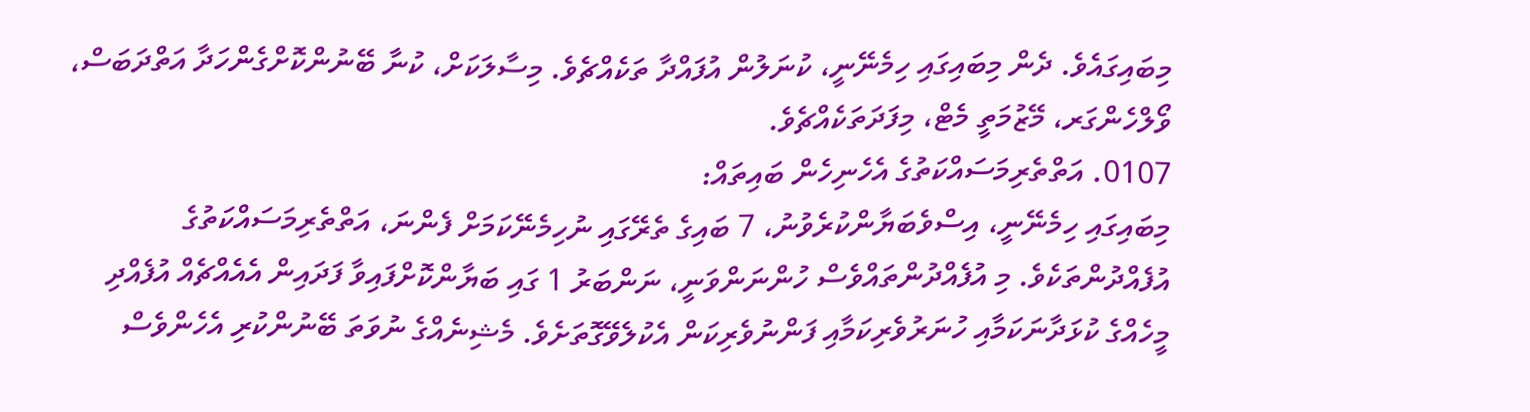މިބައިގައެވެ. ދެން މިބައިގައި ހިމެނޭނީ، ކުނަލުން އުފައްދާ ތަކެއްޗެވެ. މިސާލަކަށް، ކުނާ ބޭނުންކޮށްގެންހަދާ އަތްދަބަސް، ވޯލްހެންގަރ، މޭޒުމަތީ މެޓް، މިފަދަތަކެއްޗެވެ.
0107. އަތްތެރިމަސައްކަތުގެ އެހެނިހެން ބައިތައް:
މިބައިގައި ހިމެނޭނީ، އިސްވެބަޔާންކުރެވުނު، 7 ބައިގެ ތެރޭގައި ނުހިމެނޭކަމަށް ފެންނަ، އަތްތެރިމަސައްކަތުގެ އުފެއްދުންތަކެވެ. މި އުފެއްދުންތައްވެސް ހުންނަންވަނީ، ނަންބަރު 1 ގައި ބަޔާންކޮށްފައިވާ ފަދައިން އެއެއްޗެއް އުފެއްދި މީހެއްގެ ކުޅަދާނަކަމާއި ހުނަރުވެރިކަމާއި ފަންނުވެރިކަން އެކުލެވޭގޮތަށެވެ. މެޝިނެއްގެ ނުވަތަ ބޭނުންކުރި އެހެންވެސް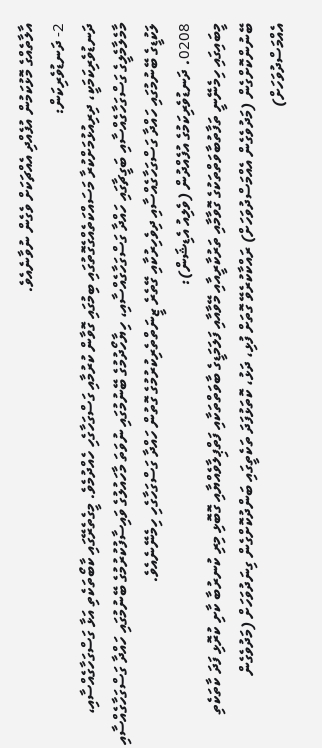އާލާތެއްގެ މޮޅުކަމުން އުފެއްދި އެއްޗަކަށް ވެގެން ނުވާނެއެވެ.
2- ދަނޑުވެރިކަން:
ދަނޑުވެރިކަމަކީ، ދިރިއުޅުމަށްކުރާ މަސައްކަތެއްގެގޮތުގައި ބިމުގައި ގޮވާން ކުރުމާއި ގަސްގަހާގެހި ހެއްދުމެވެ. މީގެތެރޭގައި ކާބޯތަކެތި އަޅާ ގަސްގަހާގެއްސާއި، މާމެލާމެލީގެ ގަސްގަހާގެއްސާއި ބަގީޗާގައި ހައްދާ ގަސްގަހާގެއްސާއި، ހިޔާހޯދުމުގެ ބޭނުމުގައި ނުވަތަ މާހައުލުގެ ވައިސާފުކުރުމުގެ ބޭނުމުގައި ހައްދާ ގަސްގަހާގެއްސާއި ލަކުޑީގެ ބޭނުމުގައި ހައްދާ ގަސްގަހާގެއްސާއި ދިވެހިރުކާއި ގޭތެރެ ޒީނަތްތެރިކުރުމުގެ ގޮތުން ހައްދާ ގަސްގަހާގެހި ހިމެނޭނެއެވެ.
0208. ދަނޑުވެރިކަމުގެ އުފެއްދުން (ވެލިއު އެޑިޝަން):
މީބައިގައި ހިމެނޭނީ ތަފާތުބާވަތްތަކުގެ ގޮވާމާއި ތަރުކާރީއާއި މޭވާއާއި ފަލަމަޑީގެ ބާވަތްތަކާއި ފަތްޕިލާވެއްޔާއި ގޮބޮޅި މިރި ކުނރުބާ ކާށި ކުރޮޅި ފަދަ ކާތަކެތި ބޭނުންކޮށްގެން (މަދުވެގެން އެއްމަސްދުވަހަށް) ރައްކާކުރެވޭ ގޮތަށް ފުޅި، ދަޅު، ކޮތަޅުފަދަ ތަކެތީގައި ބަންދުކޮށްގެން ގިނަދުވަހަށް (މަދުވެގެން އެއްމަސްދުވަހަށް)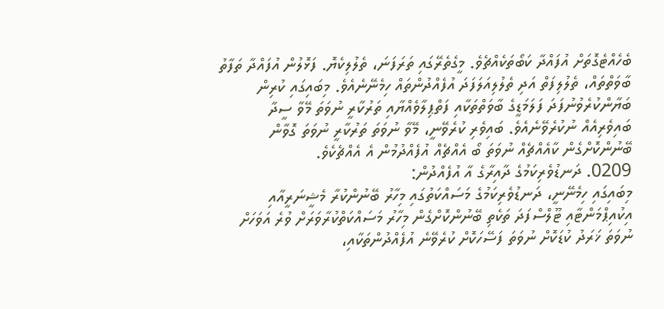ބެހެއްޓެގޮތަށް އުފައްދާ ކަބޯތަކެއްޗެވެ. މީގެތެރޭގައި ތަރަފަނަ، ތެލުލިކެޔޮ. ފަޅޮލުން އުފައްދާ ތަފާތު ބާވަތްތައް، ތެލުލިފަތް އަދި ތެލުލިއަލަފަދަ އުފެއްދުންތައް ހިމެނޭނެއެވެ. މިބައިގައި ކުރިން ބަޔާންކުރެވުނުފަދަ ފަލަމަޑީގެ ބާވަތްތަކާއި ފަތްޕިލާވެއްޔާއި ތަރުކާރީ ނުވަތަ މޭވާ ސީދާ ބައިވެރިއެއް ނުކުރެވޭނެއެވެ. ބައިވެރި ކުރެވޭނީ، މޭވާ ނުވަތަ ތަރުކާރީ ނުވަތަ ގޮވާން ބޭނުންކޮށްގެން ކާއެއްޗެއް ނުވަތަ ބޯ އެއްޗެއް އުފެއްދުމުން އެ އެއްޗެކެވެ.
0209. ދަނޑުވެރިކަމުގެ ދާއިރާގެ އާ އުފެއްދުން:
މިބައިގައި ހިމެނޭނީ، ދަނޑުވެރިކަމުގެ މަސައްކަތުގައި މިހާރު ބޭނުންކުރާ މެޝީނަރީއާއި އިކުއިޕްމަންޓާއި ޓޫލްސްފަދަ ތަކެތި ބޭނުންކޮށްގެން މިހާރު މަސައްކަތްކުރާވަރަށް ވުރެ އަވަހަށް ނުވަތަ ޚަރަދު ކުޑަކޮށް ނުވަތަ ފަސޭހަކޮށް ކުރެވޭނެ އުފެއްދުންތަކާއި،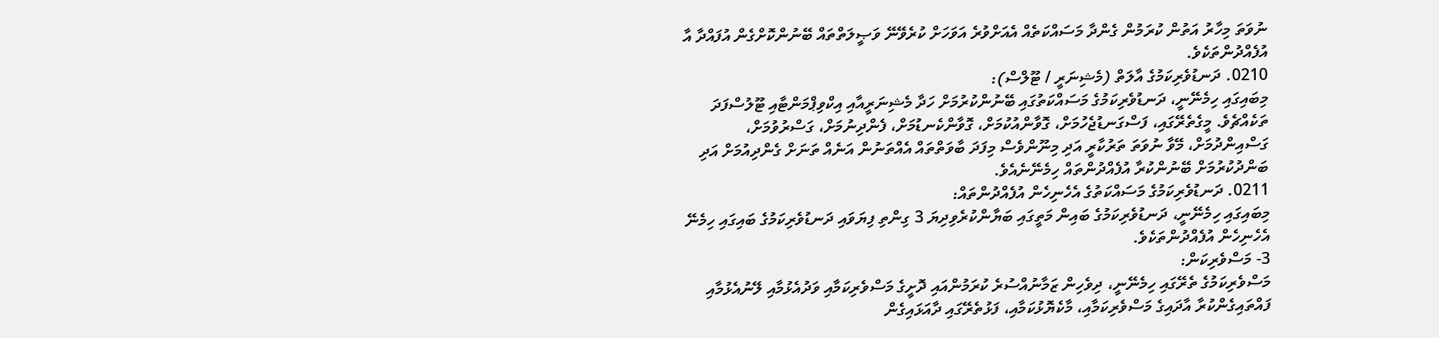ނުވަތަ މިހާރު އަތުން ކުރަމުން ގެންދާ މަސައްކަތެއް އެއަށްވުރެ އަވަހަށް ކުރެވޭނޭ ވަޞީލަތްތައް ބޭނުންކޮށްގެން އުފައްދާ އާ އުފެއްދުންތަކެވެ.
0210. ދަނޑުވެރިކަމުގެ އާލަތް (މެޝިނަރީ / ޓޫލްސް):
މިބައިގައި ހިމެނޭނީ، ދަނޑުވެރިކަމުގެ މަސައްކަތުގައި ބޭނުންކުރުމަށް ހަދާ މެޝިނަރީއާއި އިކްވިޕްމަންޓާއި ޓޫލުސްފަދަ ތަކެއްޗެވެ. މީގެތެރޭގައި، ފަސްގަނޑުޖެހުމަށް، ގޮވާންއުކުމަށް، ގޮވާންކެނޑުމަށް، ފެންދިނުމަށް، ގަސްރުވުމަށް، ގަސްއިންދުމަށް، މޭވާ ނުވަތަ ތަރުކާރީ އަދި މިނޫންވެސް މިފަދަ ބާވަތްތައް އެއްތަނުން އަނެއް ތަނަށް ގެންދިއުމަށް އަދި ބަންދުކުރުމަށް ބޭނުންކުރާ އުފެއްދުންތައް ހިމެނޭނެއެވެ.
0211. ދަނޑުވެރިކަމުގެ މަސައްކަތުގެ އެހެނިހެން އުފެއްދުންތައް:
މިބައިގައި ހިމެނޭނީ، ދަނޑުވެރިކަމުގެ ބައިން މަތީގައި ބަޔާންކުރެވިދިޔަ 3 ގިންތި ފިޔަވައި ދަނޑުވެރިކަމުގެ ބައިގައި ހިމެނޭ އެހެނިހެން އުފެއްދުންތަކެވެ.
3- މަސްވެރިކަން:
މަސްވެރިކަމުގެ ތެރޭގައި ހިމެނޭނީ، ދިވެހިން ޒަމާނުއްސުރެ ކުރަމުންއައި ދޮށީގެ މަސްވެރިކަމާއި ވަދުއެޅުމާއި ލޭނުއެޅުމާއި ފައްތައިގެންކުރާ އާދައިގެ މަސްވެރިކަމާއި، މާކެޔޮޅުކަމާއި، ފަޅުތެރޭގައި ދާއަޅައިގެން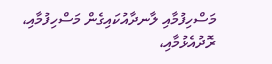މަސްހިފުމާއި ލާނދާއުކައިގެން މަސްހިފުމާއި، ރޮދުއެޅުމާއި،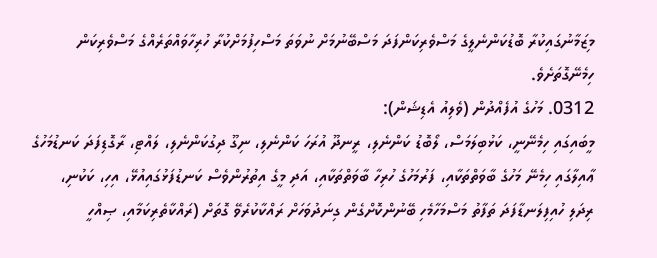މިޒަމާނުގައިކުރާ ބޮޑުކަންނެލީގެ މަސްވެރިކަންފަދަ މަސްބޭނުމަށް ނުވަތަ މަސްހިފުމަށްކުރާ ހުރިހާވައްތަރެއްގެ މަސްވެރިކަން ހިމެނޭގޮތަށެވެ.
0312. މަހުގެ އުފެއްދުން (ވެލިއު އެޑިޝަން):
މީބައިގައި ހިމެނޭނީ، ކަޅުބިލަމަސް، ލޯބޮޑު ކަންނެލި، ރީނދޫ އުރަހަ ކަންނެލި، ނިގޫ ދިގުކަންނެލި، ލައްޓި، ރާގޮޑިފަދަ ކަނޑުމަހުގެ ޢާއިލާގައި ހިމެނޭ މަހުގެ ބާވަތްތަކާއި، ފަރުމަހުގެ ހުރިހާ ބާވަތްތަކާއި، އަދި މީގެ އިތުރުންވެސް ކަނޑުފަޅުގައިއުޅޭ، އިހި، ކަކުނި، ރިދަލި ހުއިފިލަނޑާފަދަ ތަފާތު މަސްމަހާމެހި ބޭނުންކޮށްގެން ގިނަދުވަހަށް ރައްކާކުރެވޭ ގޮތަށް (ރައްކާތެރިކަމާއި، ޞިއްހީ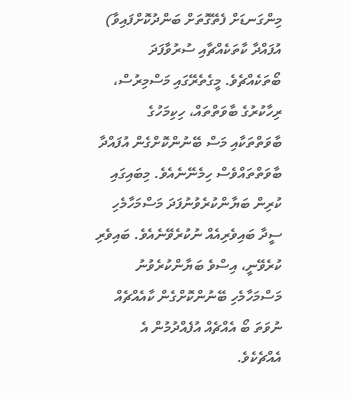މިންގަނޑަށް ފެތޭގޮތަށް ބަންދުކޮށްފައިވާ) އުފައްދާ ކާތަކެއްޗާއި ސުރުވާފަދަ ބޯތަކެއްޗެވެ. މީގެތެރޭގައި މަސްމިރުސް، ރިހާކުރުގެ ބާވަތްތައް، ހިކިމަހުގެ ބާވަތްތަކާއި މަސް ބޭނުންކޮށްގެން އުފައްދާ ބާވަތްތައްވެސް ހިމެނޭނެއެވެ. މިބައިގައި ކުރިން ބަޔާންކުރެވުނުފަދަ މަސްމަހާމެހި ސީދާ ބައިވެރިއެއް ނުކުރެވޭނެއެވެ. ބައިވެރި ކުރެވޭނީ، އިސްވެ ބަޔާންކުރެވުނު މަސްމަހާމެހި ބޭނުންކޮށްގެން ކާއެއްޗެއް ނުވަތަ ބޯ އެއްޗެއް އުފެއްދުމުން އެ އެއްޗެކެވެ.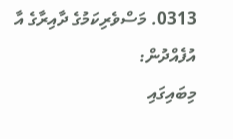0313. މަސްވެރިކަމުގެ ދާއިރާގެ އާ އުފެއްދުން:
މިބައިގައި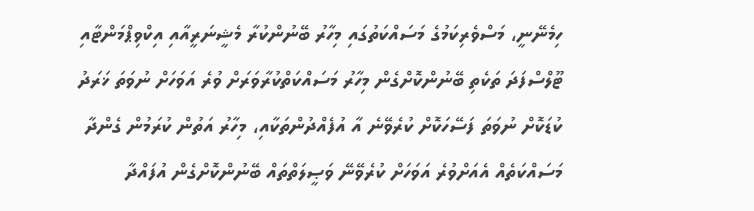ހިމެނޭނީ، މަސްވެރިކަމުގެ މަސައްކަތުގައި މިހާރު ބޭނުންކުރާ މެޝީނަރީއާއި އިކްވިޕްމަންޓާއި ޓޫލްސްފަދަ ތަކެތި ބޭނުންކޮށްގެން މިހާރު މަސައްކަތްކުރާވަރަށް ވުރެ އަވަހަށް ނުވަތަ ޚަރަދު ކުޑަކޮށް ނުވަތަ ފަސޭހަކޮށް ކުރެވޭނެ އާ އުފެއްދުންތަކާއި، މިހާރު އަތުން ކުރަމުން ގެންދާ މަސައްކަތެއް އެއަށްވުރެ އަވަހަށް ކުރެވޭނޭ ވަޞީލަތްތައް ބޭނުންކޮށްގެން އުފައްދާ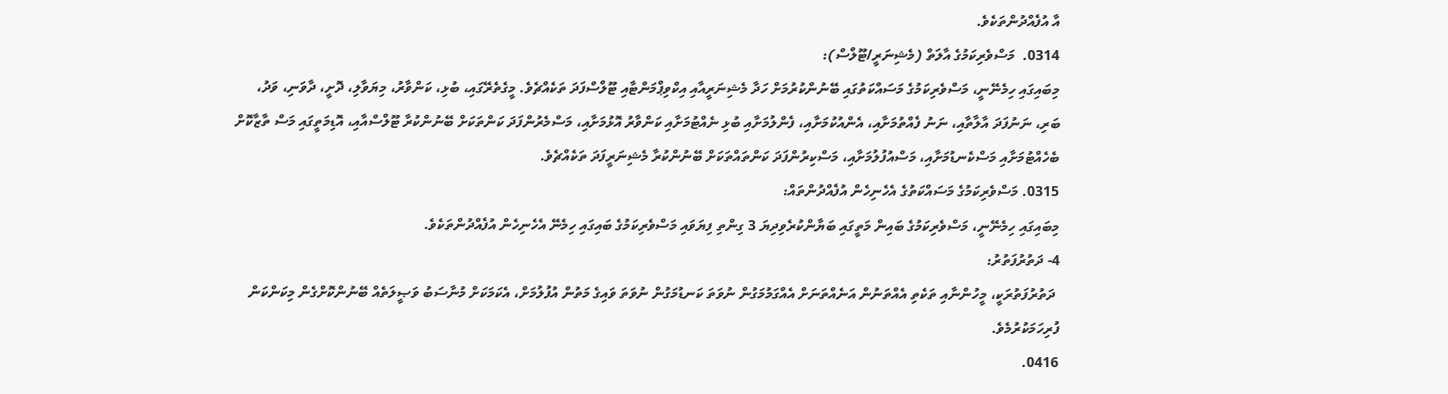އާ އުފެއްދުންތަކެވެ.
0314.  މަސްވެރިކަމުގެ އާލަތް (މެޝިނަރީ/ޓޫލްސް):
މިބައިގައި ހިމެނޭނީ، މަސްވެރިކަމުގެ މަސައްކަތުގައި ބޭނުންކުރުމަށް ހަދާ މެޝިނަރީއާއި އިކްވިޕްމަންޓާއި ޓޫލްސްފަދަ ތަކެއްޗެވެ. މީގެތެރޭގައި، ބުޅި، ކަންވާރު، މިޔަވާލި، ދޮށީ، ދާވަނި، ވަދު، ބަރި، ނަނުފަދަ އާލާތާއި، ނަނު ފެއްތުމަށާއި، އެންއުކުމަށާއި، ފެންލުމަށާއި ބުޅި ނެއްޓުމަށާއި ކަންވާރު އޮޅުމަށާއި، މަސްމެރުންފަދަ ކަންތަކަށް ބޭނުންކުރާ ޓޫލްސްއާއި، އޮޑިމަތީގައި މަސް ތާޒާކޮށް ބެހެއްޓުމަށާއި މަސްކެނޑުމަށާއި، މަސްއުފުލުމަށާއި، މަސްކިރުންފަދަ ކަންތައްތަކަށް ބޭނުންކުރާ މެޝިނަރީފަދަ ތަކެއްޗެވެ.
0315. މަސްވެރިކަމުގެ މަސައްކަތުގެ އެހެނިހެން އުފެއްދުންތައް:
މިބައިގައި ހިމެނޭނީ، މަސްވެރިކަމުގެ ބައިން މަތީގައި ބަޔާންކުރެވިދިޔަ 3 ގިންތި ފިޔަވައި މަސްވެރިކަމުގެ ބައިގައި ހިމެނޭ އެހެނިހެން އުފެއްދުންތަކެވެ.
4- ދަތުރުފަތުރު:
 ދަތުރުފަތުރަކީ، މީހުންނާއި ތަކެތި އެއްތަނުން އަނެއްތަނަށް އެއްގަމުމަގުން ނުވަތަ ކަނޑުމަގުން ނުވަތަ ވައިގެ މަތުން އުފުލުމަށް، އެކަމަކަށް މުނާސަބު ވަޞީލަތެއް ބޭނުންކޮށްގެން މިކަންކަން ފުރިހަމަކުރުމެވެ.
0416.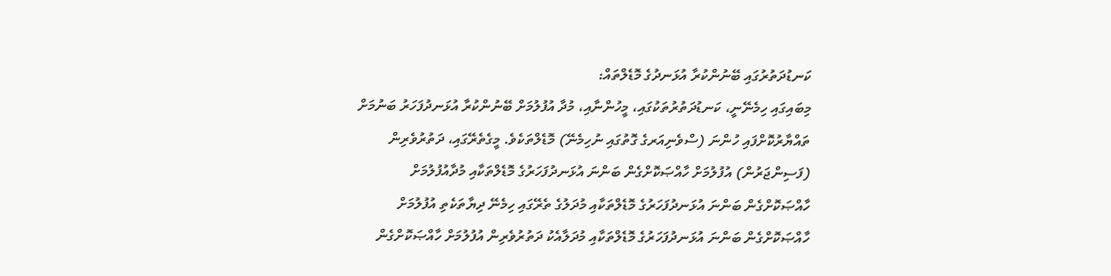ކަނޑުދަތުރުގައި ބޭނުންކުރާ އުޅަނދުގެ މޮޑެލްތައް:
މިބައިގައި ހިމެނޭނީ، ކަނޑުދަތުރުތަކުގައި، މީހުންނާއި، މުދާ އުފުލުމަށް ބޭނުންކުރާ އުޅަނދުފަހަރު ބަނުމަށް ތައްޔާރުކޮށްފައި ހުންނަ (ސްވެނިއަރގެ ގޮތުގައި ނުހިމެނޭ) މޮޑެލްތަކެވެ. މީގެތެރޭގައި، ދަތުރުވެރިން (ފަސިންޖަރުން) އުފުލުމަށް ހާއްޞަކޮށްގެން ބަންނަ އުޅަނދުފަހަރުގެ މޮޑެލްތަކާއި މުދާއުފުލުމަށް ހާއްޞަކޮށްގެން ބަންނަ އުޅަނދުފަހަރުގެ މޮޑެލްތަކާއި މުދަލުގެ ތެރޭގައި ހިމެނޭ ދިޔާތަކެތި އުފުލުމަށް ހާއްޞަކޮށްގެން ބަންނަ އުޅަނދުފަހަރުގެ މޮޑެލްތަކާއި މުދަލާއެކު ދަތުރުވެރިން އުފުލުމަށް ހާއްޞަކޮށްގެން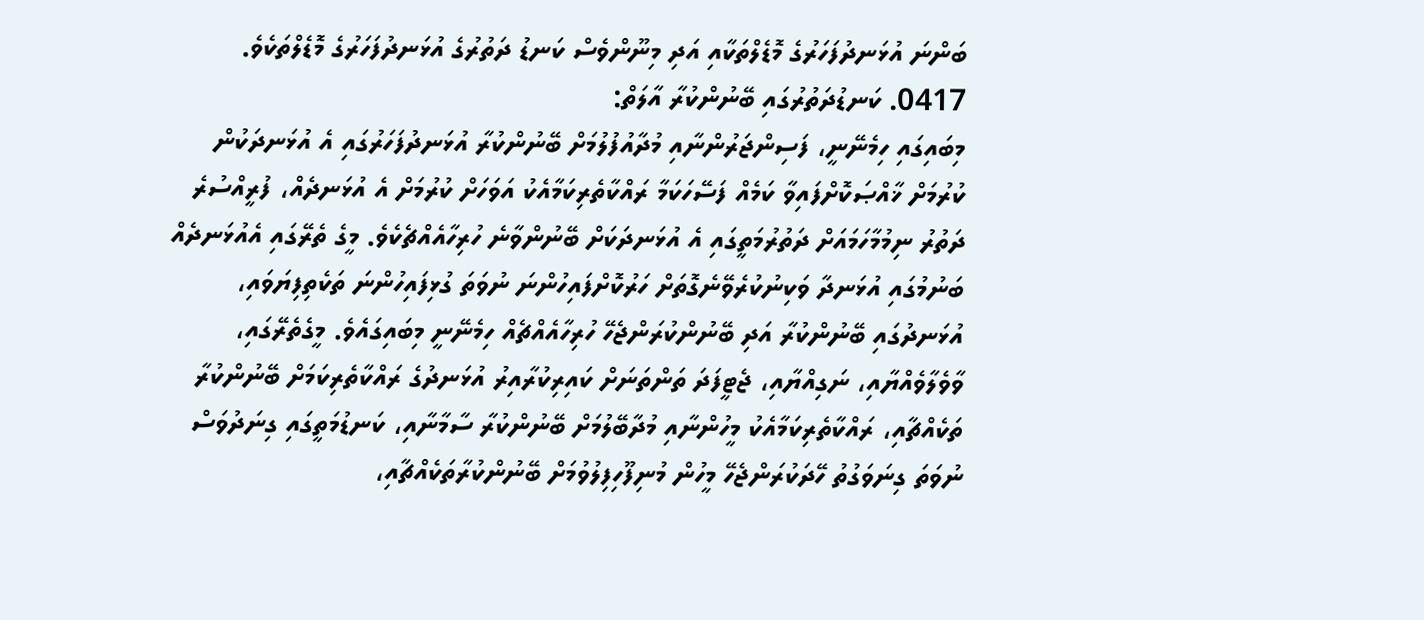ބަންނަ އުޅަނދުފަހަރުގެ މޮޑެލްތަކާއި އަދި މިނޫންވެސް ކަނޑު ދަތުރުގެ އުޅަނދުފަހަރުގެ މޮޑެލްތަކެވެ.
0417. ކަނޑުދަތުރުގައި ބޭނުންކުރާ އާލަތް:
މިބައިގައި ހިމެނޭނީ، ފަސިންޖަރުންނާއި މުދާއުފުލުމަށް ބޭނުންކުރާ އުޅަނދުފަހަރުގައި އެ އުޅަނދަކުން ކުރުމަށް ޚާއްޞަކޮށްފައިވާ ކަމެއް ފަސޭހަކަމާ ރައްކާތެރިކަމާއެކު އަވަހަށް ކުރުމަށް އެ އުޅަނދެއް، ފުރީއްސުރެ ދަތުރު ނިމުމާހަމައަށް ދަތުރުމަތީގައި އެ އުޅަނދަކަށް ބޭނުންވާނެ ހުރިހާއެއްޗެކެވެ. މީގެ ތެރޭގައި އެއުޅަނދެއް ބަނުމުގައި އުޅަނދާ ވަކިނުކުރެވޭނެގޮތަށް ހަރުކޮށްފައިހުންނަ ނުވަތަ ގުޅިފައިހުންނަ ތަކެތިފިޔަވައި، އުޅަނދުގައި ބޭނުންކުރާ އަދި ބޭނުންކުރަންޖެހޭ ހުރިހާއެއްޗެއް ހިމެނޭނީ މިބައިގައެވެ. މީގެތެރޭގައި، ވާވެލާވެއްޔާއި، ނަގިއްޔާއި، ޖެޓީފަދަ ތަންތަނަށް ކައިރިކުރާއިރު އުޅަނދުގެ ރައްކާތެރިކަމަށް ބޭނުންކުރާ ތަކެއްޗާއި، ރައްކާތެރިކަމާއެކު މީހުންނާއި މުދާބޭލުމަށް ބޭނުންކުރާ ސާމާނާއި، ކަނޑުމަތީގައި ގިނަދުވަސް ނުވަތަ ގިނަވަގުތު ހޭދަކުރަންޖެހޭ މީހުން މުނިފޫހިފިލުވުމަށް ބޭނުންކުރާތަކެއްޗާއި،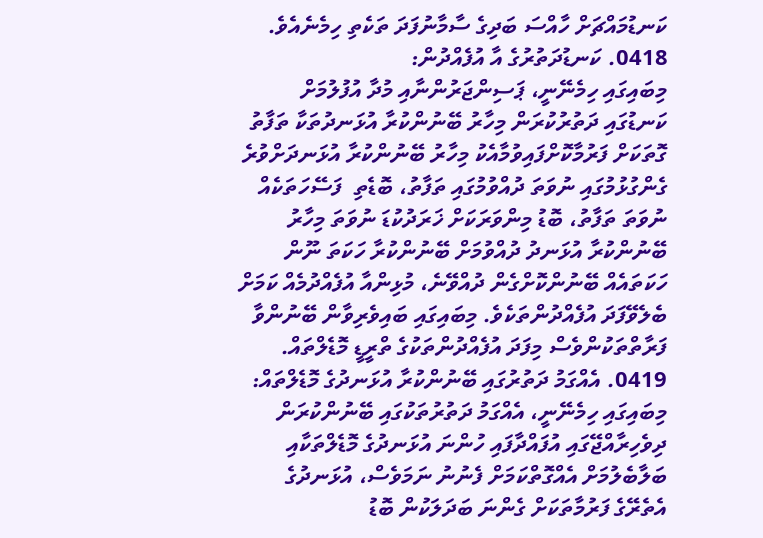ކަނޑުމައްޗަށް ހާއްސަ ބަދިގެ ސާމާނުފަދަ ތަކެތި ހިމެނެއެވެ.
0418. ކަނޑުދަތުރުގެ އާ އުފެއްދުން:
މިބައިގައި ހިމެނޭނީ، ޕަސިންޖަރުންނާއި މުދާ އުފުލުމަށް ކަނޑުގައި ދަތުރުކުރަން މިހާރު ބޭނުންކުރާ އުޅަނދުތަކާ ތަފާތު ގޮތަކަށް ފަރުމާކޮށްފައިވުމާއެކު މިހާރު ބޭނުންކުރާ އުޅަނދަށްވުރެ ގެންގުޅުމުގައި ނުވަތަ ދުއްވުމުގައި ތަފާތު، ބޮޑެތި  ފަސޭހަތަކެއް ނުވަތަ ތަފާތު، ބޮޑު މިންވަރަކަށް ޚަރަދުކުޑަ ނުވަތަ މިހާރު ބޭނުންކުރާ އުޅަނދު ދުއްވުމަށް ބޭނުންކުރާ ހަކަތަ ނޫން ހަކަތައެއް ބޭނުންކޮށްގެން ދުއްވޭނެ، މުޅިންއާ އުފެއްދުމެއް ކަމަށް ބެލެވޭފަދަ އުފެއްދުންތަކެވެ. މިބައިގައި ބައިވެރިވާން ބޭނުންވާ ފަރާތްތަކުންވެސް މިފަދަ އުފެއްދުންތަކުގެ ތްރީޑީ މޮޑެލްތައް.
0419. އެއްގަމު ދަތުރުގައި ބޭނުންކުރާ އުޅަނދުގެ މޮޑެލްތައް:
މިބައިގައި ހިމެނޭނީ، އެއްގަމު ދަތުރުތަކުގައި ބޭނުންކުރަން ދިވެހިރާއްޖޭގައި އުފައްދާފައި ހުންނަ އުޅަނދުގެ މޮޑެލްތަކާއި ބަލާބެލުމަށް އެއްގޮތްކަމަށް ފެނުނު ނަމަވެސް، އުޅަނދުގެ އެތެރޭގެ ފަރުމާތަކަށް ގެންނަ ބަދަލަކުން ބޮޑު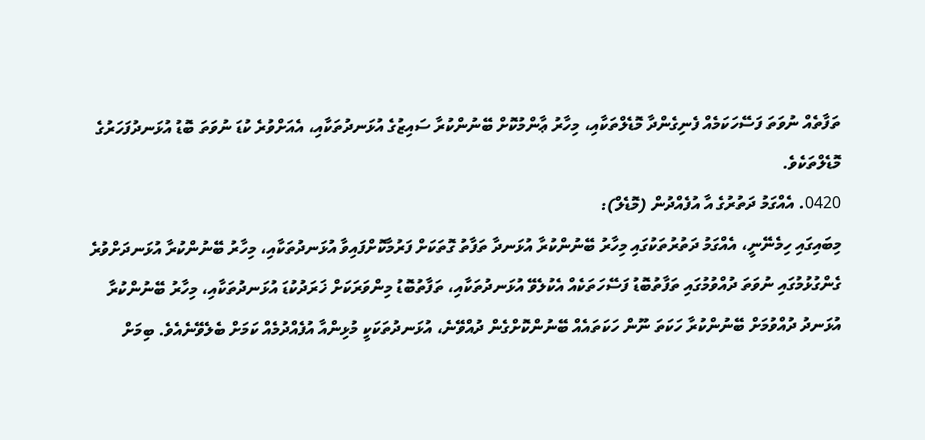ތަފާތެއް ނުވަތަ ފަސޭހަކަމެއް ފެނިގެންދާ މޮޑެލްތަކާއި، މިހާރު ޢާންމުކޮށް ބޭނުންކުރާ ސައިޒުގެ އުޅަނދުތަކާއި، އެއަށްވުރެ ކުޑަ ނުވަތަ ބޮޑު އުޅަނދުފަހަރުގެ މޮޑެލްތަކެވެ.
0420. އެއްގަމު ދަތުރުގެ އާ އުފެއްދުން (މޮޑެލް):
މިބައިގައި ހިމެނޭނީ، އެއްގަމު ދަތުރުތަކުގައި މިހާރު ބޭނުންކުރާ އުޅަނދާ ތަފާތު ގޮތަކަށް ފަރުމާކޮށްފައިވާ އުޅަނދުތަކާއި، މިހާރު ބޭނުންކުރާ އުޅަނދަށްވުރެ ގެންގުޅުމުގައި ނުވަތަ ދުއްވުމުގައި ތަފާތުބޮޑު ފަސޭހަތަކެއް އެކުލެވޭ އުޅަނދުތަކާއި، ތަފާތުބޮޑު މިންވަރަކަށް ޚަރަދުކުޑަ އުޅަނދުތަކާއި، މިހާރު ބޭނުންކުރާ އުޅަނދު ދުއްވުމަށް ބޭނުންކުރާ ހަކަތަ ނޫން ހަކަތައެއް ބޭނުންކޮށްގެން ދުއްވޭނެ، އުޅަނދުތަކަކީ މުޅިންއާ އުފެއްދުމެއް ކަމަށް ބެލެވޭނެއެވެ. ބިމަށް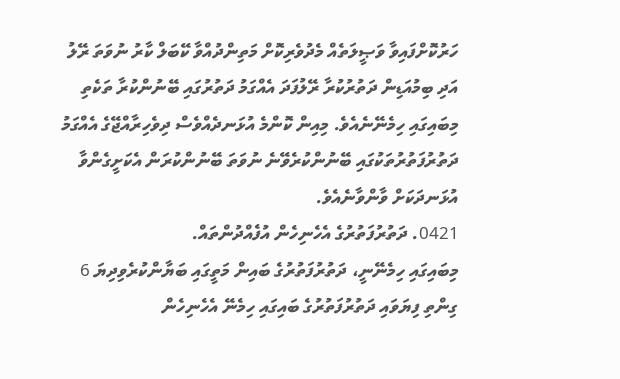ހަރުކޮށްފައިވާ ވަޞީލަތެއް މެދުވެރިކޮށް މަތިންދުއްވާ ކޭބަލް ކާރު ނުވަތަ ރޭލު އަދި ބިމުއަޑިން ދަތުރުކުރާ ރޭލުފަދަ އެއްގަމު ދަތުރުގައި ބޭނުންކުރާ ތަކެތި މިބައިގައި ހިމެނޭނެއެވެ. މިއިން ކޮންމެ އުޅަނދެއްވެސް ދިވެހިރާއްޖޭގެ އެއްގަމު ދަތުރުފަތުރުތަކުގައި ބޭނުންކުރެވޭނެ ނުވަތަ ބޭނުންކުރަން އެކަށީގެންވާ އުޅަނދަކަށް ވާންވާނެއެވެ.
0421. ދަތުރުފަތުރުގެ އެހެނިހެން އުފެއްދުންތައް.
މިބައިގައި ހިމެނޭނީ، ދަތުރުފަތުރުގެ ބައިން މަތީގައި ބަޔާންކުރެވިދިޔަ 6 ގިންތި ފިޔަވައި ދަތުރުފަތުރުގެ ބައިގައި ހިމެނޭ އެހެނިހެން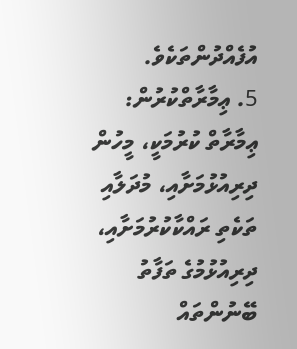އުފެއްދުންތަކެވެ.
5. ޢިމާރާތްކުރުން:
ޢިމާރާތް ކުރުމަކީ، މީހުން ދިރިއުޅުމަށާއި، މުދަލާއި ތަކެތި ރައްކާކުރުމަށާއި، ދިރިއުޅުމުގެ ތަފާތު ބޭނުންތައް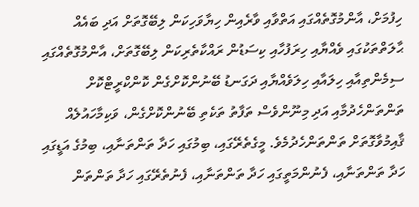ހިފުމަށް، އާންމުގޮތެއްގައި އަތްވާއި ވާރެއިން ހިޔާވަހިކަން ލިބޭގޮތަށް އަދި ބައެއް ޙާލަތްތަކުގައި ވެއްޔާއި ހިރަފުހާއި ކިސަޑުން ރައްކާތެރިކަން ލިބޭގޮތަށް، އާންމުގޮތެއްގައި ސިމެންތިއާއި ހިލައާއި ހިލަވެއްޔާއި ދަގަނޑު ބޭނުންކޮށްގެން ކޮންކްރީޓްކޮށް ތަންތަންހެދުމާއި އަދި މިނޫންވެސް ތަފާތު ތަކެތި ބޭނުންކޮށްގެން، ވަކިމާހައުލެއް ޤާއިމުވާގޮތަށް ތަންތަންހެދުމެވެ. މީގެތެރޭގައި، ބިމުގައި ހަދާ ތަންތަނާއި، ބިމުގެ އަޑީގައި ހަދާ ތަންތަނާއި، ފެނުންމަތީގައި ހަދާ ތަންތަނާއި، ފެނުތެރޭގައި ހަދާ ތަންތަން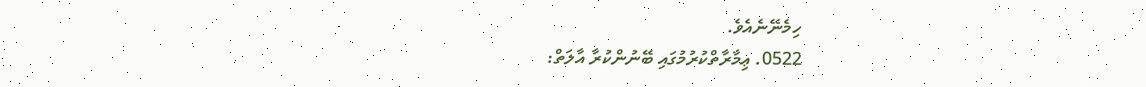ހިމެނޭނެއެވެ.
0522. ޢިމާރާތްކުރުމުގައި ބޭނުންކުރާ އާލަތް: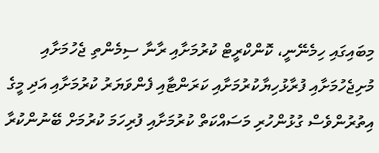މިބައިގައި ހިމެނޭނީ، ކޮންކްރީޓް ކުރުމަށާއި ރާނާ ސިމެންތި ޖެހުމަށާއި މުށިޖެހުމަށާއި ފުރާޅުހިޔާކުރުމަށާއި ކަރަންޓާއި ފެންވަޔަރު ކުރުމަށާއި އަދި މީގެ އިތުރުންވެސް ގުޅުންހުރި މަސައްކަތް ކުރުމަށާއި ފުރިހަމަ ކުރުމަށް ބޭނުންކުރާ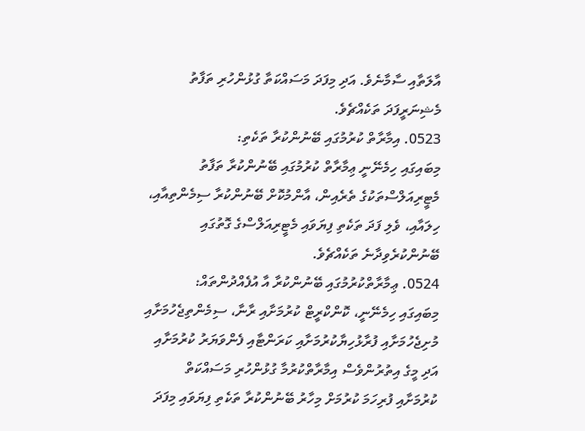އާލަތާއި ސާމާނެވެ. އަދި މިފަދަ މަސައްކަތާ ގުޅުންހުރި ތަފާތު މެޝިނަރީފަދަ ތަކެއްޗެވެ.
0523. އިމާރާތް ކުރުމުގައި ބޭނުންކުރާ ތަކެތި:
މިބައިގައި ހިމެނޭނީ ޢިމާރާތް ކުރުމުގައި ބޭނުންކުރާ ތަފާތު މެޓީރިއަލްސްތަކުގެ ތެރެއިން، އާންމުކޮށް ބޭނުންކުރާ ސިމެންތިއާއި، ހިލައާއި، ވެލި ފަދަ ތަކެތި ފިޔަވައި މެޓީރިއަލްސްގެ ގޮތުގައި ބޭނުންކުރެވިދާނެ ތަކެއްޗެވެ.
0524. ޢިމާރާތްކުރުމުގައި ބޭނުންކުރާ އާ އުފެއްދުންތައް:
މިބައިގައި ހިމެނޭނީ، ކޮންކްރީޓް ކުރުމަށާއި ރާނާ، ސިމެންތިޖެހުމަށާއި މުށިޖެހުމަށާއި ފުރާޅުހިޔާކުރުމަށާއި ކަރަންޓާއި ފެންވަޔަރު ކުރުމަށާއި އަދި މީގެ އިތުރުންވެސް އިމާރާތްކުރުމާ ގުޅުންހުރި މަސައްކަތް ކުރުމަށާއި ފުރިހަމަ ކުރުމަށް މިހާރު ބޭނުންކުރާ ތަކެތި ފިޔަވައި މިފަދަ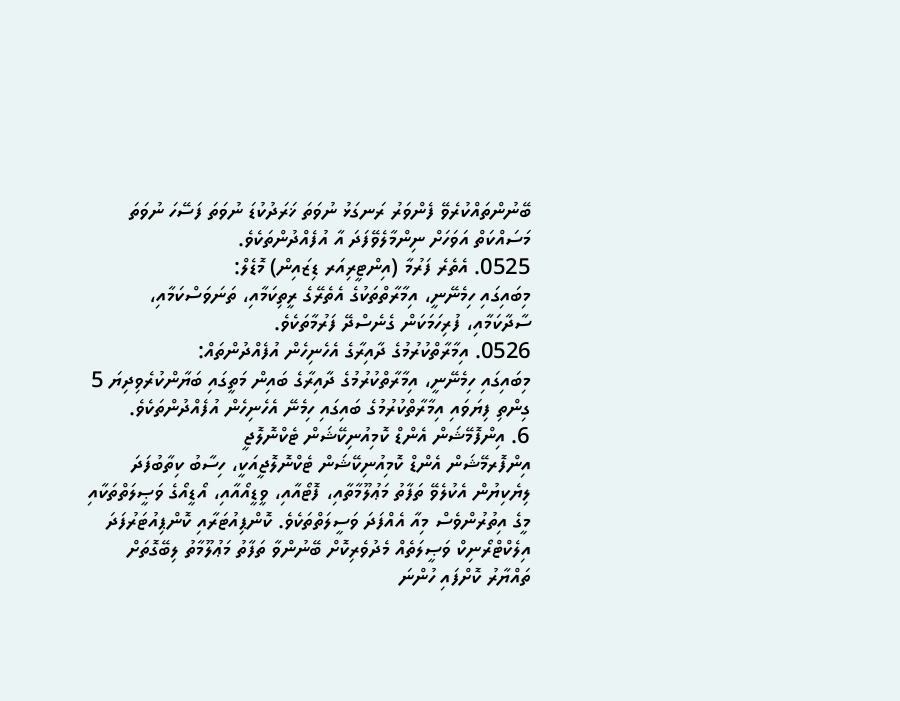ބޭނުންތައްކުރެވޭ ފެންވަރު ރަނގަޅު ނުވަތަ ޚަރަދުކުޑަ ނުވަތަ ފަސޭހަ ނުވަތަ މަސައްކަތް އަވަހަށް ނިންމާލެވޭފަދަ އާ އުފެއްދުންތަކެވެ.
0525. އެތެރެ ފަރުމާ (އިންޓީރިއަރ ޑިޒައިން) މޮޑެލް:
މިބައިގައި ހިމެނޭނީ، އިމާރާތްތަކުގެ އެތެރޭގެ ރީތިކަމާއި، ތަނަވަސްކަމާއި، ސާދާކަމާއި، ފުރިހަމަކަން ގެނެސްދޭ ފަރުމާތަކެވެ.
0526. އިމާރާތްކުރުމުގެ ދާއިރާގެ އެހެނިހެން އުފެއްދުންތައް:
މިބައިގައި ހިމެނޭނީ، އިމާރާތްކުރުމުގެ ދާއިރާގެ ބައިން މަތީގައި ބަޔާންކުރެވިދިޔަ 5 ގިންތި ފިޔަވައި އިމާރާތްކުރުމުގެ ބައިގައި ހިމެނޭ އެހެނިހެން އުފެއްދުންތަކެވެ.
6. އިންފޮމޭޝަން އެންޑް ކޮމިއުނިކޭޝަން ޓެކްނޮލޮޖީ
އިންފޮރމޭޝަން އެންޑް ކޮމިއުނިކޭޝަން ޓެކްނޮލޮޖީއަކީ، ހިސާބު ކިތާބުފަދަ ލިޔެކިޔުން އެކުލެވޭ ތަފާތު މަޢުލޫމާތާއި، ފޮޓޯއާއި، ވީޑީއޯއާއި، އޯޑީއޯގެ ވަޞީލަތްތަކާއި މީގެ އިތުރުންވެސް މިއާ އެއްފަދަ ވަސީލަތްތަކެވެ. ކޮންޕިއުޓަރާއި ކޮންޕިއުޓަރުފަދަ އިލެކްޓްރޯނިކް ވަޞީލަތެއް މެދުވެރިކޮށް ބޭނުންވާ ތަފާތު މަޢުލޫމާތު ލިބޭގޮތަށް ތައްޔާރު ކޮށްފައި ހުންނަ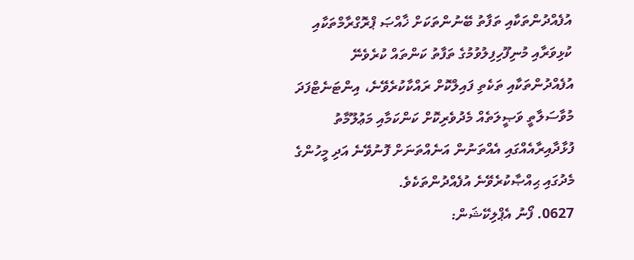އުފެއްދުންތަކާއި ތަފާތު ބޭނުންތަކަށް ޚާއްޞަ ޕްރޮގްރާމްތަކާއި ކުޅިވަރާއި މުނިފޫހިފިލުވުމުގެ ތަފާތު ކަންތައް ކުރެވެނޭ އުފެއްދުންތަކާއި ތަކެތި ފައިލްކޮށް ރައްކާކުރެވޭނެ، އިންޓަނެޓްފަދަ މުވާސަލާތީ ވަޞީލަތެއް މެދުވެރިކޮށް ކަންކަމާއި މަޢުލޫމާތު ފުޅާދާއިރާއެއްގައި އެއްތަނުން އަނެއްތަނަށް ފޮނުވޭނެ އަދި މީހުންގެ މެދުގައި ޙިއްޞާކުރެވޭނެ އުފެއްދުންތަކެވެ.
0627. ފޯނު އެޕްލިކޭޝަން: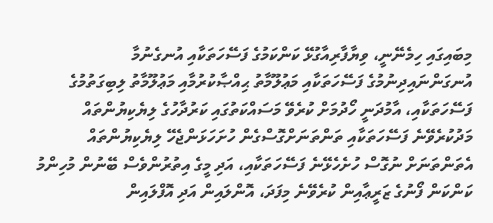މިބައިގައި ހިމެނޭނީ، ވިޔާފާރިއާގުޅޭ ކަންކަމުގެ ފަސޭހަތަކާއި އުނގެނުމާ އުނގަންނައިދިނުމުގެ ފަސޭހަތަކާއި މަޢުލޫމާތު ޙިއްޞާކުރުމާއި މަޢުލޫމާތު ލިބިގަތުމުގެ ފަސޭހަތަކާއި، އާމުދަނީ ހޯދުމަށް ކުރެވޭ މަސައްކަތުގައި ކަރުދާހުގެ ލިޔެކިޔުންތައް މަދުކުރެވޭނެ ފަސޭހަތަކާއި ތަންތަނަށްގޮސްގެން ހުށަހަޅަންޖެހޭ ލިޔެކިޔުންތައް އެތަންތަނަށް ނުގޮސް ހުށެހެޅޭނެ ފަސޭހަތަކާއި، އަދި މީގެ އިތުރުންވެސް ބޭނުން މުހިންމު ކަންކަން ފޯނުގެ ޒަރީޢާއިން ކުރެވޭނެ މިފަދަ، އޮންލައިން އަދި އޮފްލައިން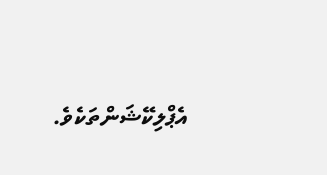އެޕްލިކޭޝަންތަކެވެ.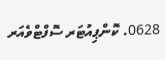0628. ކޮންޕިއުޓަރ ސޮފްޓްވެއަރ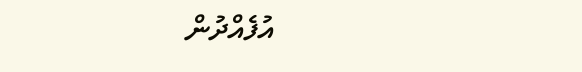އުފެއްދުން